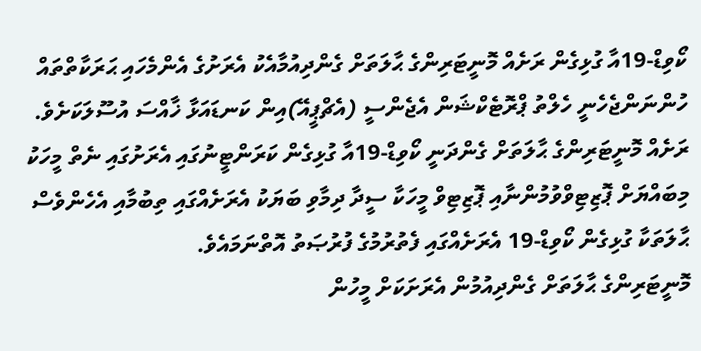ކޯވިޑް-19އާ ގުޅިގެން ރަށެއް މޮނީޓަރިންގެ ޙާލަތަށް ގެންދިއުމާއެކު އެރަށުގެ އެންމެހައި ޙަރަކާތްތައް ހުންނަންޖެހެނީ ހެލްތު ޕްރޮޓެކްޝަން އެޖެންސީ (އެޗްޕީއޭ)އިން ކަނޑައަޅާ ޚާއްސަ އުސޫލަކަށެވެ.
ރަށެއް މޮނީޓަރިންގެ ޙާލަތަށް ގެންދަނީ ކޯވިޑް-19އާ ގުޅިގެން ކަރަންޓީނުގައި އެރަށުގައި ނެތް މީހަކު މިބައްޔަށް ޕޮޒިޓިވްވުމުންނާއި ޕޮޒިޓިވް މީހަކާ ސީދާ ދިމާވި ބަޔަކު އެރަށެއްގައި ތިބުމާއި އެހެންވެސް ޙާލަތަކާ ގުޅިގެން ކޯވިޑް-19 އެރަށެއްގައި ފެތުރުމުގެ ފުރުޞަތު އޮތްނަމައެވެ.
މޮނީޓަރިންގެ ޙާލަތަށް ގެންދިއުމުން އެރަށަކަށް މީހުން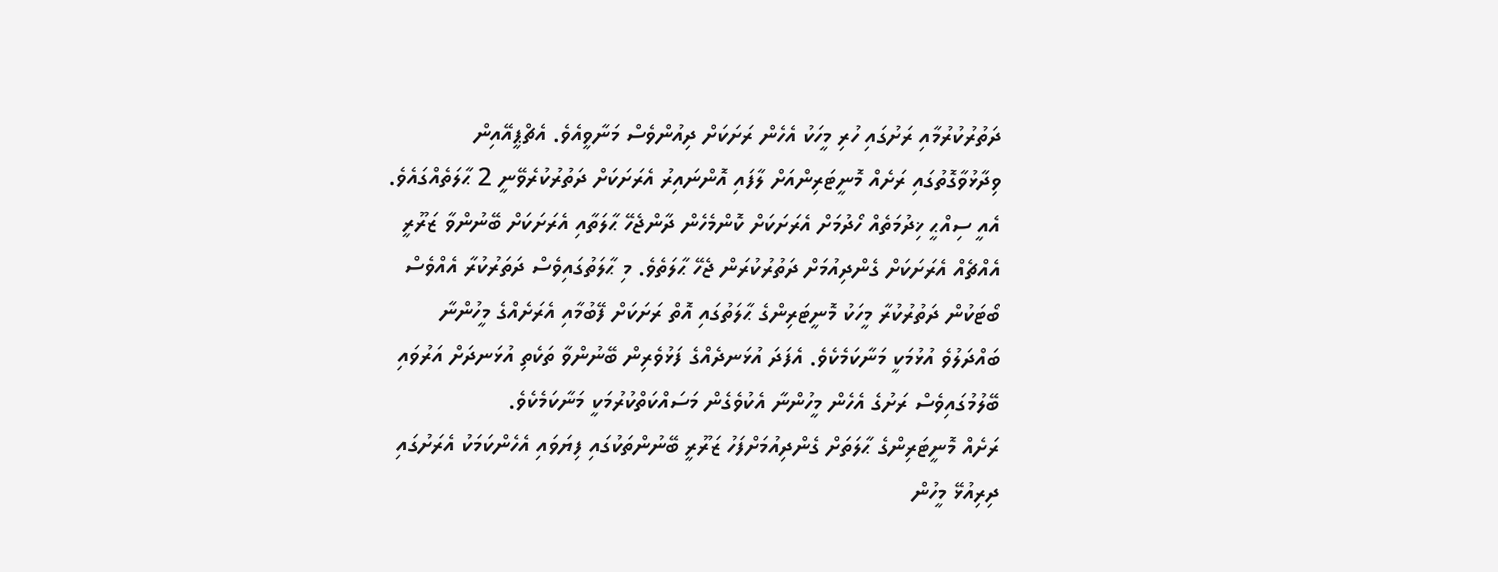ދަތުރުކުރުމާއި ރަށުގައި ހުރި މީހަކު އެހެން ރަށަކަށް ދިއުންވެސް މަނާވީއެވެ. އެޗްޕީއޭއިން ވިދާޅުވާގޮތުގައި ރަށެއް މޮނީޓަރިންއަށް ލާފައި އޮންނައިރު އެރަށަކަށް ދަތުރުކުރެވޭނީ 2 ޙާލަތެއްގައެވެ.
އެއީ ސިއްޙީ ޚިދުމަތެއް ހޯދުމަށް އެރަށަކަށް ކޮންމެހެން ދާންޖެހޭ ޙާލަތާއި އެރަށަކަށް ބޭނުންވާ ޒަރޫރީ އެއްޗެއް އެރަށަކަށް ގެންދިއުމަށް ދަތުރުކުރަން ޖެހޭ ޙާލަތެވެ. މި ޙާލަތުގައިވެސް ދަތަރުކުރާ އެއްވެސް ބޯޓަކުން ދަތުރުކުރާ މީހަކު މޮނީޓަރިންގެ ޙާލަތުގައި އޮތް ރަށަކަށް ފޭބުމާއި އެރަށެއްގެ މީހުންނާ ބައްދަލުވެ އުޅުމަކީ މަނާކަމެކެވެ. އެފަދަ އުޅަނދެއްގެ ފަޅުވެރިން ބޭނުންވާ ތަކެތި އުޅަނދަށް އަރުވައި ބޭލުމުގައިވެސް ރަށުގެ އެހެން މީހުންނާ އެކުވެގެން މަސައްކަތްކުރުމަކީ މަނާކަމެކެވެ.
ރަށެއް މޮނީޓަރިންގެ ޙާލަތަށް ގެންދިއުމަށްފަހު ޒަރޫރީ ބޭނުންތަކުގައި ފިޔަވައި އެހެންކަމަކު އެރަށުގައި ދިރިއުޅޭ މީހުން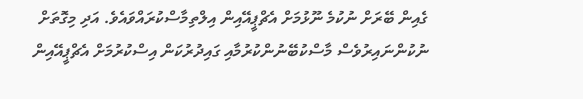ގެއިން ބޭރަށް ނުކުމެ ނޫޅުމަށް އެޗްޕީއޭއިން އިލްތިމާސްކުރައްވައެވެ. އަދި މިގޮތަށް ނުކުންނައިރުވެސް މާސްކުބޭނުންކުރުމާއި ގައިދުރުކަން އިސްކުރުމަށް އެޗްޕީއޭއިން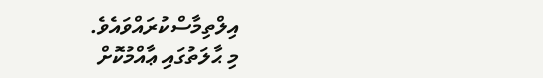އިލްތިމާސްކުރައްވައެވެ.
މި ޙާލަތުގައި ޢާއްމުކޮށް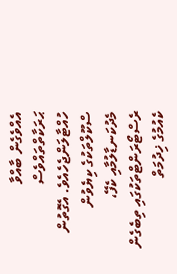އެއްވެގެން ބާއްވާ ޙަރަކާތްތައްވެސް ހުއްޓާލަންޖެހެއެވެ. އެގޮތުން ސްކޫލްތަކުގެ ކިޔެވުން މެދުކަނޑާލުމާއި ކެފޭ، ރެސްޓޯރަންޓްތަކުގައި ތިބެގެން ކެއުމުގެ ޚިދުމަތް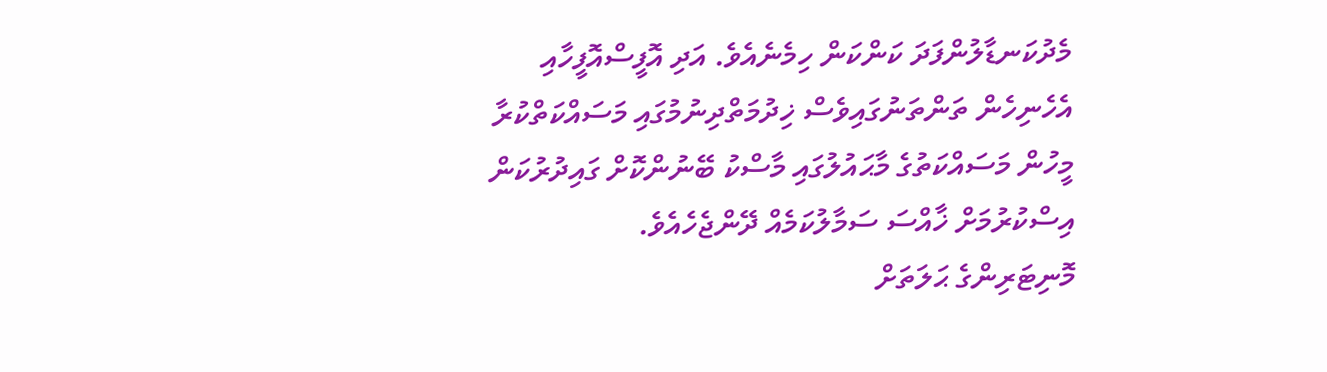މެދުކަނޑާލުންފަދަ ކަންކަން ހިމެނެއެވެ. އަދި އޮފީސްއޮފީހާއި އެހެނިހެން ތަންތަނުގައިވެސް ޚިދުމަތްދިނުމުގައި މަސައްކަތްކުރާ މީހުން މަސައްކަތުގެ މާޙައުލުގައި މާސްކު ބޭނުންކޮށް ގައިދުރުކަން އިސްކުރުމަށް ޚާއްސަ ސަމާލުކަމެއް ދޭންޖެހެއެވެ.
މޮނިޓަރިންގެ ޙަލަތަށް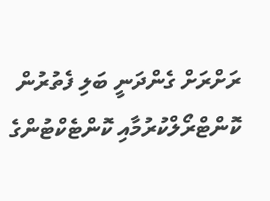ރަށްރަށް ގެންދަނީ ބަލި ފެތުރުން ކޮންޓްރޯލްކުރުމާއި ކޮންޓެކްޓުންގެ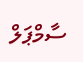ސާމްޕަލް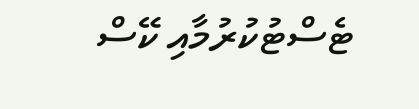ޓެސްޓުކުރުމާއި ކޭސް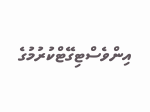އިންވެސްޓިގޭޓްކުރުމުގެ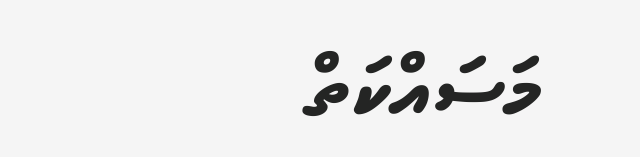މަސައްކަތް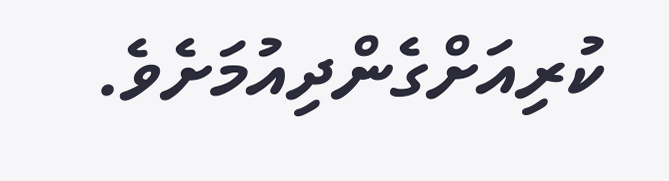ކުރިއަށްގެންދިއުމަށެވެ.